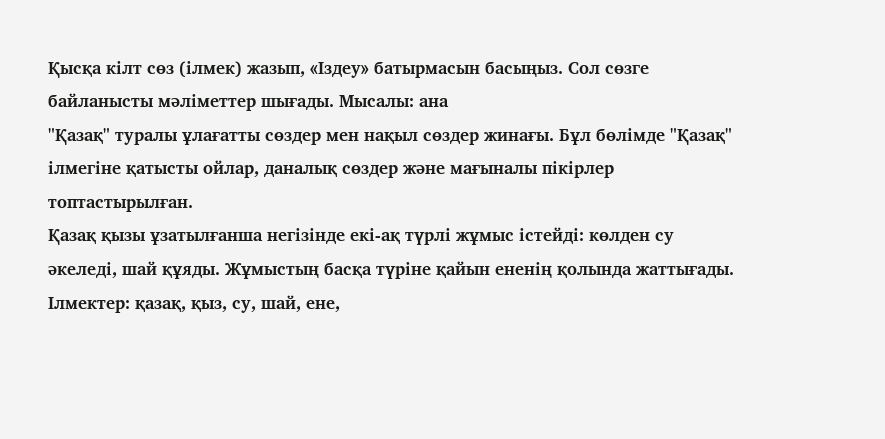Қысқа кілт сөз (ілмек) жазып, «Іздеу» батырмасын басыңыз. Сол сөзге байланысты мәліметтер шығады. Мысалы: ана
"Қазақ" туралы ұлағатты сөздер мен нақыл сөздер жинағы. Бұл бөлімде "Қазақ" ілмегіне қатысты ойлар, даналық сөздер және мағыналы пікірлер топтастырылған.
Қазақ қызы ұзатылғанша негізінде екі-ақ түрлі жұмыс істейді: көлден су әкеледі, шай құяды. Жұмыстың басқа түріне қайын ененің қолында жаттығады.
Ілмектер: қазақ, қыз, су, шай, ене,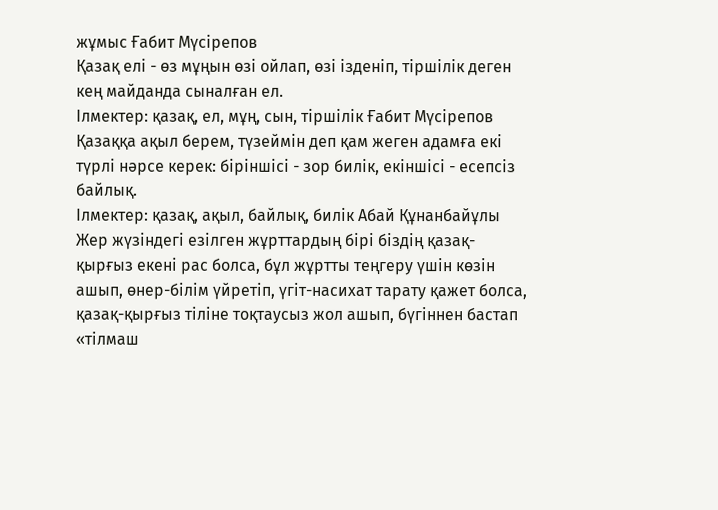жұмыс Ғабит Мүсірепов
Қазақ елі - өз мұңын өзі ойлап, өзі ізденіп, тіршілік деген кең майданда сыналған ел.
Ілмектер: қазақ, ел, мұң, сын, тіршілік Ғабит Мүсірепов
Қазаққа ақыл берем, түзеймін деп қам жеген адамға екі түрлі нәрсе керек: біріншісі - зор билік, екіншісі - есепсіз байлық.
Ілмектер: қазақ, ақыл, байлық, билік Абай Құнанбайұлы
Жер жүзіндегі езілген жұрттардың бірі біздің қазақ-қырғыз екені рас болса, бұл жұртты теңгеру үшін көзін ашып, өнер-білім үйретіп, үгіт-насихат тарату қажет болса, қазақ-қырғыз тіліне тоқтаусыз жол ашып, бүгіннен бастап «тілмаш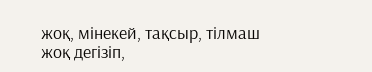жоқ, мінекей, тақсыр, тілмаш жоқ дегізіп,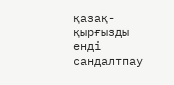қазақ-қырғызды енді сандалтпау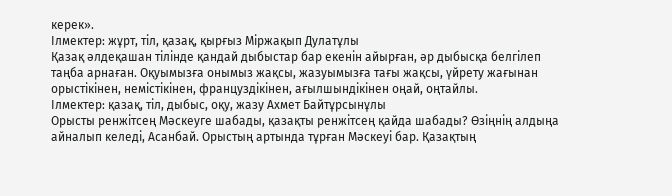керек».
Ілмектер: жұрт, тіл, қазақ, қырғыз Міржақып Дулатұлы
Қазақ әлдеқашан тілінде қандай дыбыстар бар екенін айырған, әр дыбысқа белгілеп таңба арнаған. Оқуымызға онымыз жақсы, жазуымызға тағы жақсы, үйрету жағынан орыстікінен, немістікінен, француздікінен, ағылшындікінен оңай, оңтайлы.
Ілмектер: қазақ, тіл, дыбыс, оқу, жазу Ахмет Байтұрсынұлы
Орысты ренжiтсең Мәскеуге шабады, қазақты ренжiтсең қайда шабады? Өзiңнiң алдыңа айналып келедi, Асанбай. Орыстың артында тұрған Мәскеуi бар. Қазақтың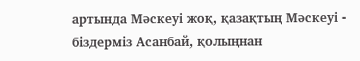артында Мәскеуi жоқ, қазақтың Мәскеуi - бiздермiз Асанбай, қолыңнан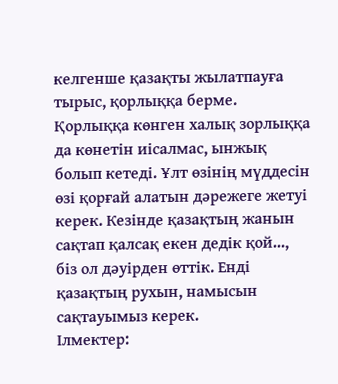келгенше қазақты жылатпауға тырыс, қорлыққа берме. Қорлыққа көнген халық зорлыққа да көнетiн иiсалмас, ынжық болып кетедi. Ұлт өзiнiң мүддесiн өзi қорғай алатын дәрежеге жетуi керек. Кезiнде қазақтың жанын сақтап қалсақ екен дедiк қой..., бiз ол дәуiрден өттiк. Ендi қазақтың рухын, намысын сақтауымыз керек.
Ілмектер: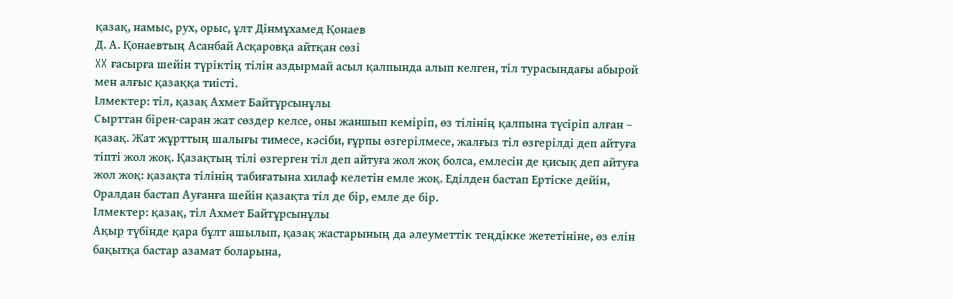қазақ, намыс, рух, орыс, ұлт Дінмұхамед Қонаев
Д. А. Қонаевтың Асанбай Асқаровқа айтқан сөзi
XX ғасырға шейін түріктің тілін аздырмай асыл қалпында алып келген, тіл турасындағы абырой мен алғыс қазаққа тиісті.
Ілмектер: тіл, қазақ Ахмет Байтұрсынұлы
Сырттан бірен-саран жат сөздер келсе, оны жаншып кеміріп, өз тілінің қалпына түсіріп алған – қазақ. Жат жұрттың шалығы тимесе, кәсіби, ғұрпы өзгерілмесе, жалғыз тіл өзгерілді деп айтуға тіпті жол жоқ. Қазақтың тілі өзгерген тіл деп айтуға жол жоқ болса, емлесін де қисық деп айтуға жол жоқ: қазақта тілінің табиғатына хилаф келетін емле жоқ. Еділден бастап Ертіске дейін, Оралдан бастап Ауғанға шейін қазақта тіл де бір, емле де бір.
Ілмектер: қазақ, тіл Ахмет Байтұрсынұлы
Ақыр түбінде қара бұлт ашылып, қазақ жастарының да әлеуметтік теңдікке жететініне, өз елін бақытқа бастар азамат боларына,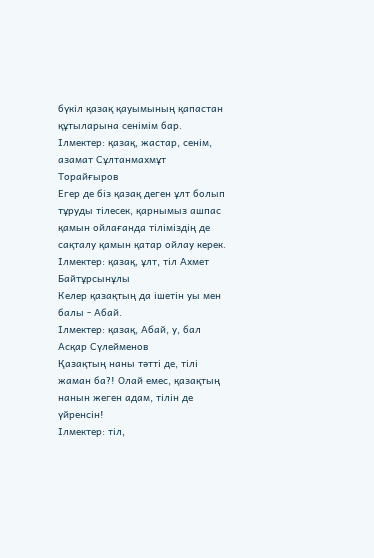бүкіл қазақ қауымының қапастан құтыларына сенімім бар.
Ілмектер: қазақ, жастар, сенім, азамат Сұлтанмахмұт Торайғыров
Егер де біз қазақ деген ұлт болып тұруды тілесек, қарнымыз ашпас қамын ойлағанда тіліміздің де сақталу қамын қатар ойлау керек.
Ілмектер: қазақ, ұлт, тіл Ахмет Байтұрсынұлы
Келер қазақтың да ішетін уы мен балы - Абай.
Ілмектер: қазақ, Абай, у, бал Асқар Сүлейменов
Қазақтың наны тәтті де, тілі жаман ба?! Олай емес, қазақтың нанын жеген адам, тілін де үйренсін!
Ілмектер: тіл,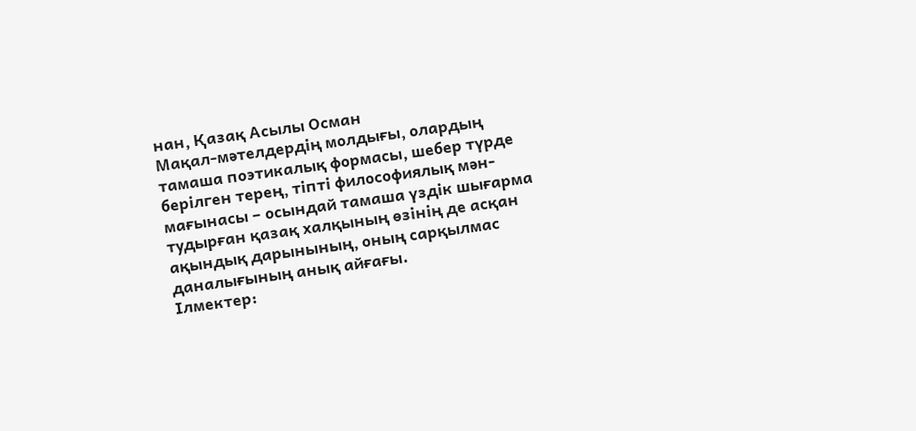нан, Қазақ Асылы Осман
Мақал-мәтелдердің молдығы, олардың тамаша поэтикалық формасы, шебер түрде берілген терең, тіпті философиялық мән-мағынасы – осындай тамаша үздік шығарма тудырған қазақ халқының өзінің де асқан ақындық дарынының, оның сарқылмас даналығының анық айғағы.
Ілмектер: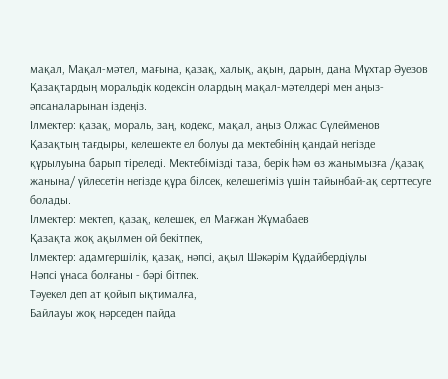мақал, Мақал-мәтел, мағына, қазақ, халық, ақын, дарын, дана Мұхтар Әуезов
Қазақтардың моральдік кодексін олардың мақал-мәтелдері мен аңыз-әпсаналарынан іздеңіз.
Ілмектер: қазақ, мораль, заң, кодекс, мақал, аңыз Олжас Сүлейменов
Қазақтың тағдыры, келешекте ел болуы да мектебінің қандай негізде құрылуына барып тіреледі. Мектебімізді таза, берік һәм өз жанымызға /қазақ жанына/ үйлесетін негізде құра білсек, келешегіміз үшін тайынбай-ақ серттесуге болады.
Ілмектер: мектеп, қазақ, келешек, ел Мағжан Жұмабаев
Қазақта жоқ ақылмен ой бекітпек,
Ілмектер: адамгершілік, қазақ, нәпсі, ақыл Шәкәрім Құдайбердіұлы
Нәпсі ұнаса болғаны - бәрі бітпек.
Тәуекел деп ат қойып ықтималға,
Байлауы жоқ нәрседен пайда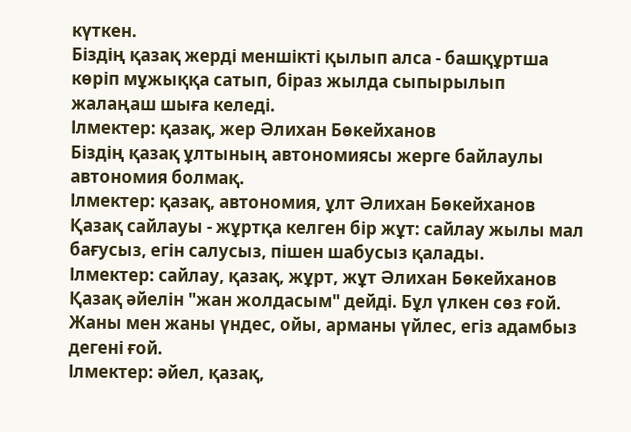күткен.
Біздің қазақ жерді меншікті қылып алса - башқұртша көріп мұжыққа сатып, біраз жылда сыпырылып жалаңаш шыға келеді.
Ілмектер: қазақ, жер Әлихан Бөкейханов
Біздің қазақ ұлтының автономиясы жерге байлаулы автономия болмақ.
Ілмектер: қазақ, автономия, ұлт Әлихан Бөкейханов
Қазақ сайлауы - жұртқа келген бір жұт: сайлау жылы мал бағусыз, егін салусыз, пішен шабусыз қалады.
Ілмектер: сайлау, қазақ, жұрт, жұт Әлихан Бөкейханов
Қазақ әйелін "жан жолдасым" дейді. Бұл үлкен сөз ғой. Жаны мен жаны үндес, ойы, арманы үйлес, егіз адамбыз дегені ғой.
Ілмектер: әйел, қазақ,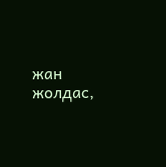жан жолдас,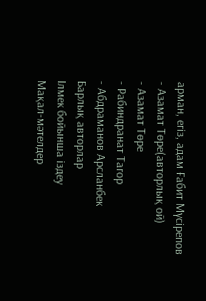арман, егіз, адам Ғабит Мүсірепов
- Азамат Төре(авторлық ой)
- Азамат Төре
- Рабиндранат Тагор
- Абдраманов Арсланбек
Барлық авторлар
Ілмек бойынша іздеу
Мақал-мәтелдер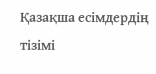Қазақша есімдердің тізімі